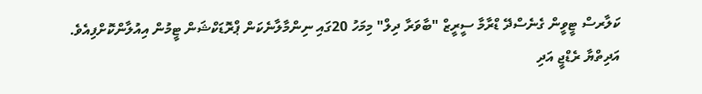ކަލާރސް ޓީވީން ގެނެސްދޭ ޑްރާމާ ސީރީޒް "ބާވަރާ ދިލް" މިމަހު 20ގައި ނިންމާލާނެކަން ޕްރޮޑަކްޝަން ޓީމުން އިއުލާންކޮށްފިއެވެ.
އަދިތްޔާ ރެޑްޖީ އަދި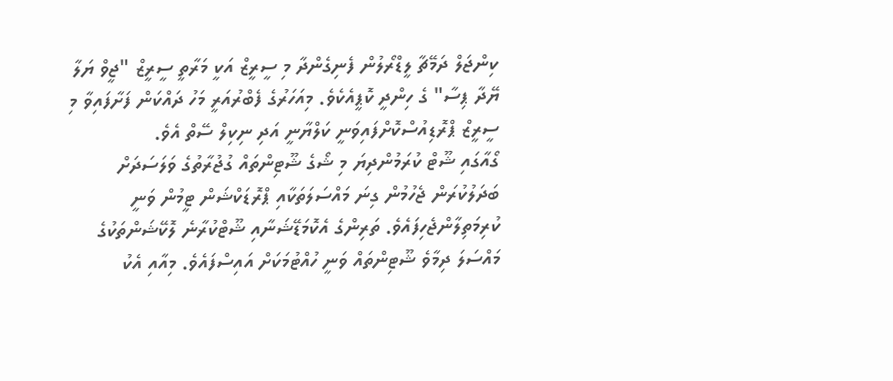ކިންޖަލް ދަމޭޗާ ލީޑްރޯލުން ފެނިގެންދާ މި ސީރީޒް އަކީ މަރާތީ ސީރީޒް "ޖީވް ޔަލާ ޔޭދާ ޕިސާ" ގެ ހިންދީ ކޮޕީއެކެވެ. މިއަހަރުގެ ފެބްރުއަރީ މަހު ދައްކަން ފަށާފައިވާ މި ސީރީޒް ޕްރޮޑިއުސްކޮށްފައިވަނީ ކަލްޔާނީ އަދި ނިކިލް ސޭތް އެވެ.
ގޯއާގައި ޝޫޓް ކުރަމުންދިޔަ މި ޝޯގެ ޝޫޓިންތައް ގުޖުރާތުގެ ވަލަސަދަށް ބަދަލުކުރަން ޖެހުމުން ގިނަ މައްސަލަތަކާއި ޕްރޮޑަކްޝަން ޓީމުން ވަނީ ކުރިމަތިލާންޖެހިފައެވެ. ތަރިންގެ އެކޮމަޑޭޝަނާއި ޝޫޓްކުރާނެ ލޮކޭޝަންތަކުގެ މައްސަލަ ދިމާވެ ޝޫޓިންތައް ވަނީ ހުއްޓުމަކަށް އައިސްފައެވެ. މިއާއި އެކު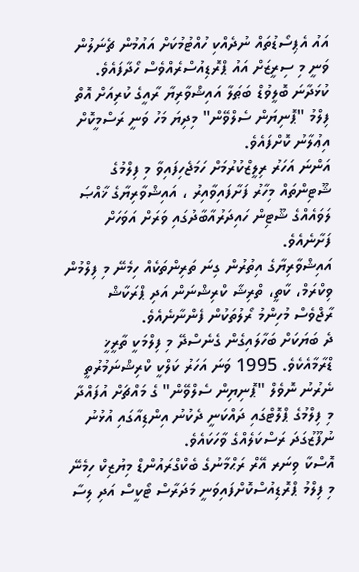އައު އެޕިސޯޑުތައް ނުދެއްކި ހުއްޓުމުކަށް އައުމުން ޗެނަލުން ވަނީ މި ސިރީޒަށް އައު ޕްރޮޑިއުސްރެއްވެސް ހޯދާފައެވެ.
ކުޅަދާނަ ބޮލީވުޑް ބަޠަލާ އައިޝްވާރިޔާ ރާއީގެ ކުރިއަށް އޮތް ފިލްމު "ޕޮނިޔަން ސެލްވޭން" މިދިޔަ މަހު ވަނީ ރަސްމީކޮށް އިޢުލާނު ކޮށްފައެވެ.
އަންނަ އަހަރު ރިލީޒްކުރުމަށް ހަމަޖެހިފައިވާ މި ފިލްމުގެ ޝޫޓިންތައް މިހާރު ފަށާފައިވާއިރު ، އައިޝްވާރިޔާގެ ޚާއްޞަ ލަވައެއްގެ ޝޫޓިން ހައިދަރުއާބާދުގައި ވަރަށް އަވަހަށް ފަށާނެއެވެ.
އައިޝްވާރިޔާގެ އިތުރުން ގިނަ ތަރިންތަކެއް ހިމެނޭ މި ފިލްމުން ވިކްރަމް، ކާތީ، ތްރިޝާ ކްރިޝްނަން އަދި ޕްރަކާޝް ރާޖްވެސް މުހިންމު ރޯލުތަކުން ފެންނާނެއެވެ.
ދެ ބަޔަކަށް ބަހާލައިގެން ގެނެސްދޭ މި ފިލްމަކީ ތާރީޚީ ޑްރާމާއެކެވެ. 1995 ވަނަ އަހަރު ކަލްކީ ކްރިޝްނަމުރުތީ ނެރުނު ނޮވެލް "ޕޮނިޔިން ސެލްވޭން" ގެ މައްޗަށް އުފައްދާ މި ފިލްމުގެ ޕްލޮޓްގައި ދައްކަނީ ދެކުނު އިންޑިއާގައި އުޅުނު ނުފޫޒުގަދަ ރަސްކަލެއްގެ ވާހަކައެވެ.
އޮސްކާ ވިނަރ އޭރް ރަޙްމާނުގެ ބެކްގްރައުންޑް މިޔުޒިކް ހިމެނޭ މި ފިލްމު ޕްރޮޑިއުސްކޮށްފައިވަނީ މަދަރާސް ޓޯކީސް އަދި ލިސާ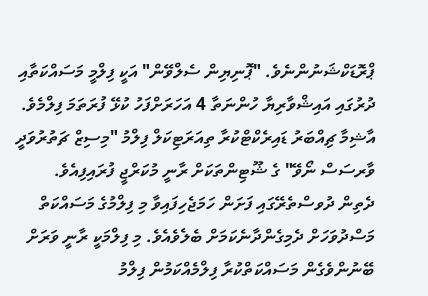ޕްރޮޑަކްޝަނުންނެވެ. "ޕޮނިޔިން ސެލްވޭން" އަކީ ފިލްމީ މަސައްކަތާއި ދުރުގައި އައިޝްވާރިޔާ ހުންނަތާ 4 އަހަރަށްފަހު ކުޅޭ ފުރަތަމަ ފިލްމެވެ.
އާޝިމާ ޗިއްބަރު ޑައިރެކްޓްކުރާ ތިއަރަޓިކަލް ފިލްމު "މިސިޒް ޗަތުރުވަދީ ވާރސަސް ނޯވޭ" ގެ ޝޫޓިންތަކަށް ރާނީ މުކަރްޖީ ފުރައިފިއެވެ.
ދެތިން ދުވސްތެރޭގައި ފަށަން ހަމަޖެހިފައިވާ މި ފިލްމުގެ މަސައްކަތް މަސްދުވަހަށް ދެމިގެންދާނެކަމަށް ބެލެވެއެވެ. މި ފިލްމަކީ ރާނީ ވަރަށް ބޭނުންވެގެން މަސައްކަތްކުރާ ފިލްމެއްކަމުން ފިލްމު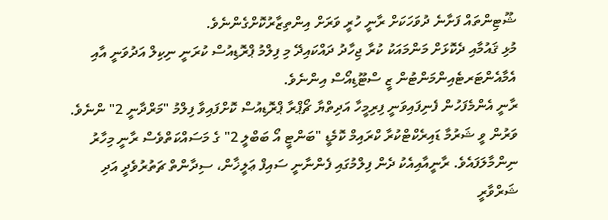ޝޫޓިންތައް ފަށާނެ ދުވަހަކަށް ރާނީ ހުރީ ވަރަށް އިންތިޒާރުކޮށްގެންނެވެ.
މުޅި ޤައުމާއި ދެކޮޅަށް މަންމައަކު ކުރާ ޖިހާދު ދައްކައިދޭ މި ފިލްމު ޕްރޮޑިއުސް ކުރަނީ ނިކިލް އަދުވަނީ އާއި އެމާއެންޓަރޓެއިންމަންޓުން ޒީ ސްޓޫޑިއޯސް އިންނެވެ.
ރާނީ އެންމެފަހުން ފެނިފައިވަނީ ފިރިމީހާ އަދިތްޔާ ޗޯޕްރާ ޕްރޮޑިއުސް ކޮށްފައިވާ ފިލްމު "މަރްދާނީ 2" ންނެވެ. ވަރުން ވީ ޝަރުމާ ޑައިރެކްޓްކުރާ ކްރައިމް ކޮމެޑީ "ބަންޓީ އޯ ބަބްލީ 2" ގެ މަސައްކަތްވެސް ރާނީ މިހާރު ނިންމާލަފައެވެ. ރާނީއާއިއެކު ދެން ފިލްމުގައި ފެންނާނީ ސައިފް ޢަލީޚާން، ސިދާންތް ޗަތުރުވެދީ އަދި ޝަރްވާރީ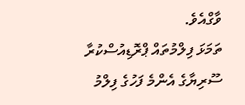ވާގްއެވެ.
ތަމަޅަ ފިލްމުތައް ޕްރޮޑިއުސްކުރާ ސޫރިޔާގެ އެންމެ ފަހުގެ ފިލްމު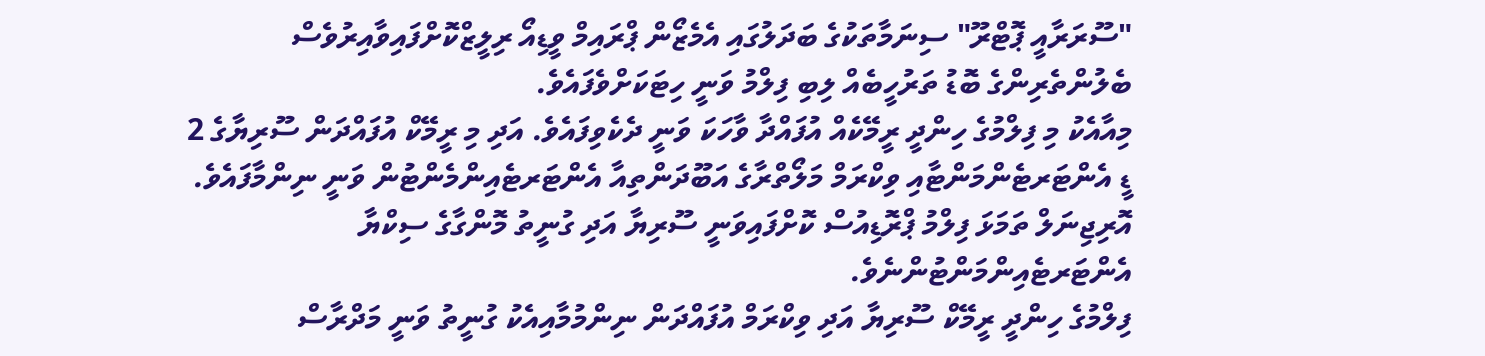"ސޫރަރާއީ ޕޮޓްރޫ" ސިނަމާތަކުގެ ބަދަލުގައި އެމެޒޯން ޕްރައިމް ވީޑިއޯ ރިލީޒްކޮށްފައިވާއިރުވެސް ބެލުންތެރިންގެ ބޮޑު ތަރުހީބެއް ލިބި ފިލްމު ވަނީ ހިޓަކަށްވެފައެވެ.
މިއާއެކު މި ފިލްމުގެ ހިންދީ ރީމޭކެއް އުފައްދާ ވާހަކަ ވަނީ ދެކެވިފައެވެ. އަދި މި ރީމޭކް އުފައްދަން ސޫރިޔާގެ 2 ޑީ އެންޓަރޓެންމަންޓާއި ވިކްރަމް މަލޯތްރާގެ އަބޫދަންތިއާ އެންޓަރޓެއިންމެންޓުން ވަނީ ނިންމާފައެވެ. އޮރިޖިނަލް ތަމަޅަ ފިލްމު ޕްރޮޑިއުސް ކޮށްފައިވަނީ ސޫރިޔާ އަދި ގުނީތު މޮންގާގެ ސިކްޔާ އެންޓަރޓެއިންމަންޓުންނެވެ.
ފިލްމުގެ ހިންދީ ރީމޭކް ސޫރިޔާ އަދި ވިކްރަމް އުފައްދަން ނިންމުމާއިއެކު ގުނީތު ވަނީ މަދްރާސް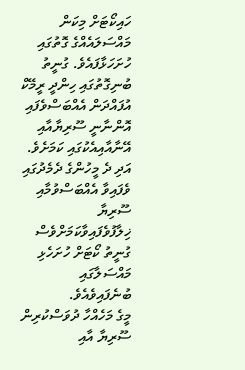ހައިކޯޓަށް މިކަން މައްސަލައެއްގެ ގޮތުގައި ހުށަހަޅާފައެވެ. ގުނީތު ބުނިގޮތުގައި ހިންދީ ރީމޭކް އުފައްދަން އެއްބަސްވެފައި އޮންނާނީ ސޫރިޔާއާއި އޭނާއާއިއެކުގައި ކަމަށެވެ. އަދި ދެ މީހުންގެ ދެމެދުގައި ވެފައިވާ އެއްބަސްވުމާއި ސޫރިޔާ ޚިލާފުވެފައިވާކަމަށްވެސް ގުނީތު ކޯޓަށް ހުށަހެޅި މައްސަލާގައި ބުނެފައިވެއެވެ.
މީގެ މަހެއްހާ ދުވަސްކުރިން ސޫރިޔާ އާއި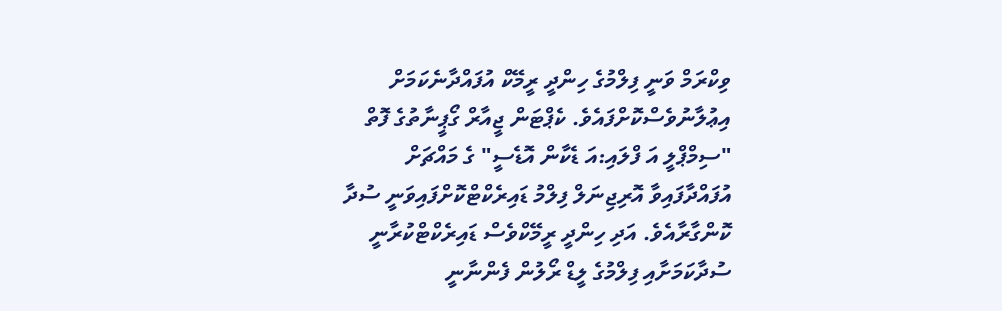ވިކްރަމް ވަނީ ފިލްމުގެ ހިންދީ ރީމޭކް އުފައްދާނެކަމަށް އިޢުލާނުވެސްކޮށްފައެވެ. ކެޕްޓަން ޖީއާރް ގޯޕީނާތުގެ ފޮތް "ސިމްޕްލީ އަ ފްލައި:އަ ޑެކާން އޮޑެސީ" ގެ މައްޗަށް އުފައްދާފައިވާ އޮރިޖިނަލް ފިލްމު ޑައިރެކްޓްކޮށްފައިވަނީ ސުދާ ކޮންގާރާއެވެ. އަދި ހިންދީ ރީމޭކްވެސް ޑައިރެކްޓްކުރާނީ ސުދާކަމަށާއި ފިލްމުގެ ލީޑް ރޯލުން ފެންނާނީ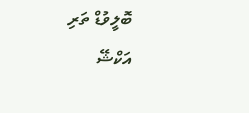ބޮލީވުޑް ތަރި އަކްޝޭ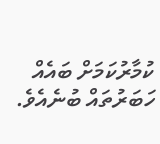ކުމާރުކަމަށް ބައެއް ހަބަރުތައް ބުނެއެވެ.